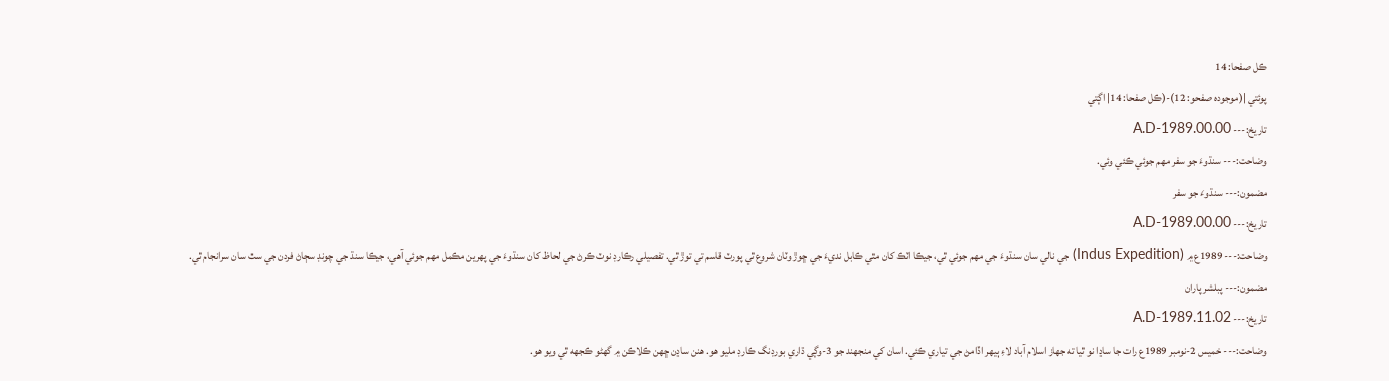ڪل صفحا: 14
پوئتي |(موجوده صفحو: 12)-(ڪل صفحا: 14| اڳتي
تاريخ:--- A.D-1989.00.00
وضاحت:--- سنڌوءَ جو سفر مھم جوئي ڪئي وئي.
مضمون:--- سنڌوءَ جو سفر
تاريخ:--- A.D-1989.00.00
وضاحت:--- 1989ع ۾ (Indus Expedition) جي نالي سان سنڌوءَ جي مهم جوئي ٿي، جيڪا اٽڪ کان مٿي ڪابل نديءَ جي ڇوڙ وٽان شروع ٿي پورٽ قاسم تي توڙ ٿي. تفصيلي رڪارڊ نوٽ ڪرڻ جي لحاظ کان سنڌوءَ جي پهرين مڪمل مهم جوئي آهي، جيڪا سنڌ جي چونڊ سڄاڻ فردن جي سٿ سان سرانجام ٿي.
مضمون:--- پبلشر پاران
تاريخ:--- A.D-1989.11.02
وضاحت:--- خميس 2-نومبر 1989ع رات جا ساڍا نو ٿيا ته جهاز اسلام آباد لاءِ ٻيهر اڏامڻ جي تياري ڪئي. اسان کي منجهند جو 3-وڳي ڌاري بورڊنگ ڪارڊ مليو هو. هنن ساڍن ڇهن ڪلاڪن ۾ گهڻو ڪجهه ٿي ويو هو.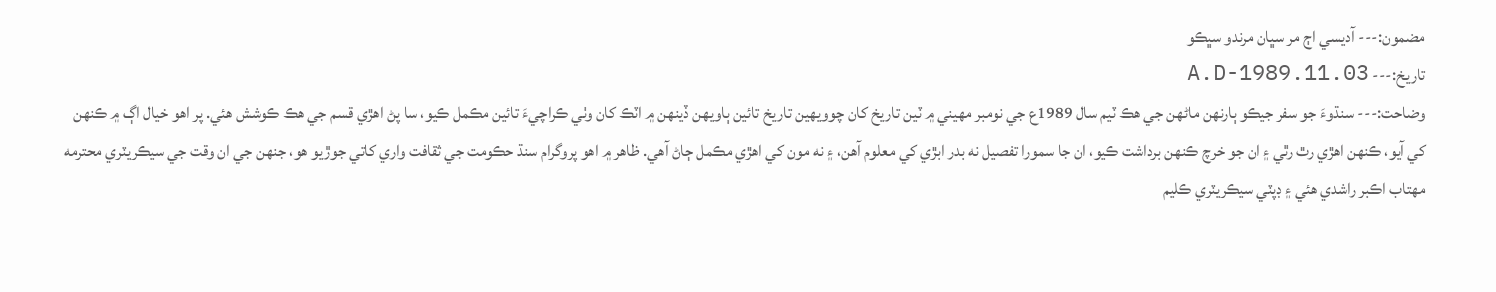مضمون:--- آديسي اڄ مر سڀان مرندو سڀڪو
تاريخ:--- A.D-1989.11.03
وضاحت:--- سنڌوءَ جو سفر جيڪو ٻارنهن ماڻهن جي هڪ ٽيم سال 1989ع جي نومبر مهيني ۾ ٽين تاريخ کان چوويهين تاريخ تائين ٻاويهن ڏينهن ۾ اٽڪ کان وٺي ڪراچيءَ تائين مڪمل ڪيو، سا پڻ اهڙي قسم جي هڪ ڪوشش هئي. پر اهو خيال اڳ ۾ ڪنهن کي آيو، ڪنهن اهڙي رٿ رٿي ۽ ان جو خرچ ڪنهن برداشت ڪيو، ان جا سمورا تفصيل نه بدر ابڙي کي معلوم آهن، ۽ نه مون کي اهڙي مڪمل ڄاڻ آهي. ظاهر ۾ اهو پروگرام سنڌ حڪومت جي ثقافت واري کاتي جوڙيو هو، جنهن جي ان وقت جي سيڪريٽري محترمه مهتاب اڪبر راشدي هئي ۽ ڊپٽي سيڪريٽري ڪليم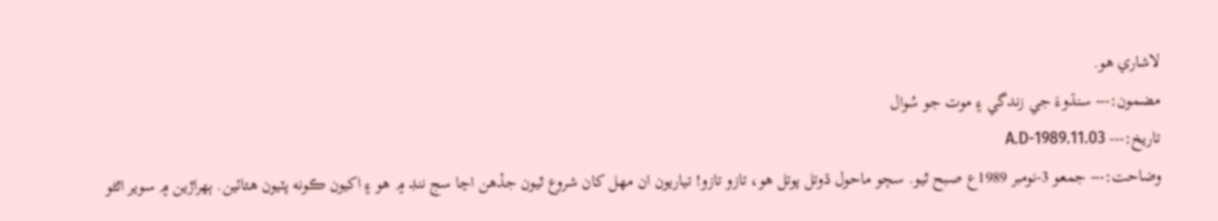لاشاري هو.
مضمون:--- سنڌوءَ جي زندگي ۽ موت جو سُوال
تاريخ:--- A.D-1989.11.03
وضاحت:--- جمعو 3-نومبر 1989ع صبح ٿيو. سڄو ماحول ڌوتل پوتل هو، تازو تازو! تياريون ان مهل کان شروع ٿيون جڏهن اڃا سج ننڊ ۾ هو ۽ اکيون ڪونه پٽيون هئائين. ٻهراڙين ۾ سوير اٿڻو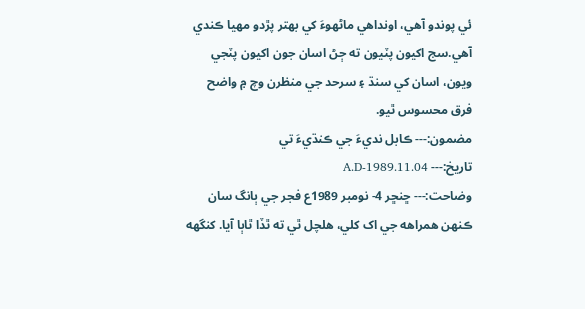ئي پوندو آهي، اونداهي ماڻهوءَ کي بهتر پڙدو مهيا ڪندي آهي.سج اکيون پٽيون ته ڄڻ اسان جون اکيون پٽجي ويون، اسان کي سنڌ ۽ سرحد جي منظرن وچ ۾ واضح فرق محسوس ٿيو.
مضمون:--- ڪابل نديءَ جي ڪنڌيءَ تي
تاريخ:--- A.D-1989.11.04
وضاحت:--- ڇنڇر 4- نومبر 1989ع فجر جي ٻانگ سان ڪنهن همراهه جي اک کلي، هلچل ٿي ته ٿڏا ٿاٻا آيا. کنگهه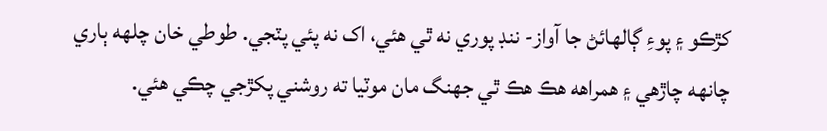کڙڪو ۽ پوءِ ڳالهائڻ جا آواز- ننڊ پوري نه ٿي هئي، اک نه پئي پٽجي. طوطي خان چلهه ٻاري چانهه چاڙهي ۽ همراهه هڪ هڪ ٿي جهنگ مان موٽيا ته روشني پکڙجي چڪي هئي.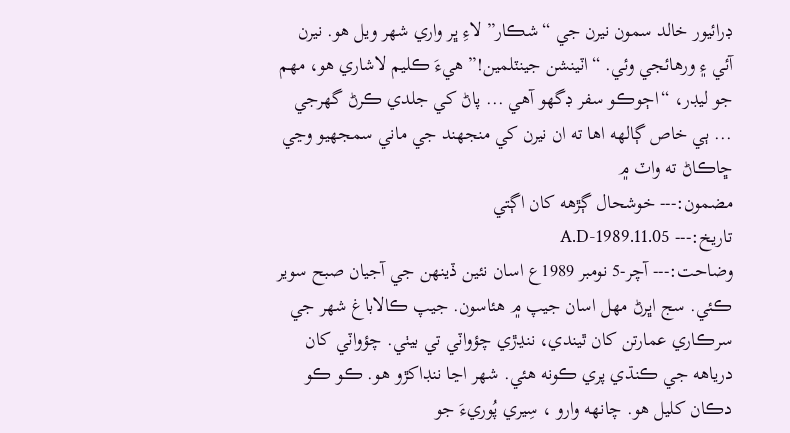ڊرائيور خالد سمون نيرن جي “شڪار” لاءِ ڀر واري شهر ويل هو. نيرن آئي ۽ ورهائجي وئي. “اٽينشن جينٽلمين!” هيءَ ڪليم لاشاري هو، مهم جو ليڊر، “اڄوڪو سفر ڊگهو آهي ... پاڻ کي جلدي ڪرڻ گهرجي ... ٻي خاص ڳالهه اها ته ان نيرن کي منجهند جي ماني سمجهيو وڃي ڇاڪاڻ ته واٽ ۾
مضمون:--- خوشحال ڳڙهه کان اڳتي
تاريخ:--- A.D-1989.11.05
وضاحت:--- آچر-5 نومبر 1989ع اسان نئين ڏينهن جي آجيان صبح سوير ڪئي. سج اڀرڻ مهل اسان جيپ ۾ هئاسون. جيپ ڪالاباغ شهر جي سرڪاري عمارتن کان ٿيندي، ننڍڙي چؤواٽي تي بيٺي. چؤواٽي کان درياهه جي ڪنڌي پري ڪونه هئي. شهر اڃا ننڊاکڙو هو. ڪو ڪو دڪان کليل هو. چانهه وارو ، سِيري پُوريءَ جو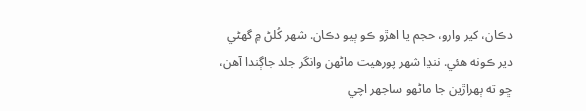دڪان، کير وارو، حجم يا اهڙو ڪو ٻيو دڪان. شهر کُلڻ ۾ گهڻي دير ڪونه هئي. ننڍا شهر پورهيت ماڻهن وانگر جلد جاڳندا آهن، ڇو ته ٻهراڙين جا ماڻهو ساجهر اچي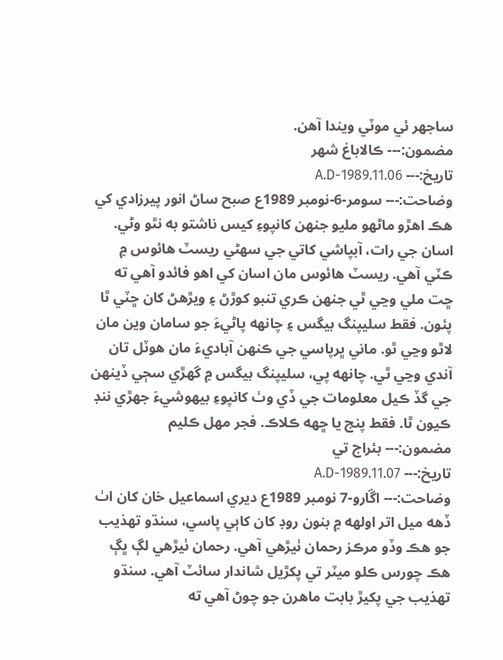ساجهر ئي موٽي ويندا آهن.
مضمون:--- ڪالاباغ شهر
تاريخ:--- A.D-1989.11.06
وضاحت:--- سومر-6-نومبر 1989ع صبح ساڻ انور پيرزادي کي هڪ اهڙو ماڻهو مليو جنهن کانپوءِ کيس ناشتو به نٿو وڻي. اسان جي رات، آبپاشي کاتي جي سهڻي ريسٽ هائوس ۾ ڪٽي آهي. ريسٽ هائوس مان اسان کي اهو فائدو آهي ته ڇت ملي وڃي ٿي جنهن ڪري تنبو کوڙڻ ۽ ويڙهڻ کان ڇٽي ٿا پئون. فقط سليپنگ بيگس ۽ چانهه پاڻيءَ جو سامان وين مان لاٿو وڃي ٿو. ماني ڀرپاسي جي ڪنهن آباديءَ مان هوٽل تان آندي وڃي ٿي. چانهه پي، سليپنگ بيگس ۾ گهڙي سڄي ڏينهن جي گڏ ڪيل معلومات جي ڏي وٺ کانپوءِ بيهوشيءَ جهڙي ننڊ ڪيون ٿا. فقط پنج يا ڇهه ڪلاڪ. فجر مهل ڪليم
مضمون:--- بئراج تي
تاريخ:--- A.D-1989.11.07
وضاحت:--- اڱارو-7 نومبر 1989ع ديري اسماعيل خان کان اٺ ڏهه ميل اتر اولهه ۾ بنون روڊ کان کاٻي پاسي، سنڌو تهذيب جو هڪ وڏو مرڪز رحمان ٺيڙهي آهي. رحمان ٺيڙهي لڳ ڀڳ هڪ چورس ڪلو ميٽر تي پکڙيل شاندار سائٽ آهي. سنڌو تهذيب جي پکيڙ بابت ماهرن جو چوڻ آهي ته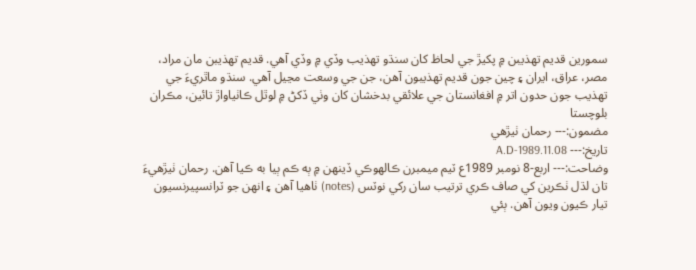سمورين قديم تهذيبن ۾ پکيڙ جي لحاظ کان سنڌو تهذيب وڏي ۾ وڏي آهي. قديم تهذيبن مان مراد، مصر، عراق، ايران ۽ چين جون قديم تهذيبون آهن، جن جي وسعت مڃيل آهي. سنڌو ماٿريءَ جي تهذيب جون حدون اتر ۾ افغانستان جي علائقي بدخشان کان وٺي ڏکڻ ۾ لوٿل ڪاٺياواڙ تائين، مڪران بلوچستا
مضمون:--- رحمان ٺيڙهي
تاريخ:--- A.D-1989.11.08
وضاحت:--- اربع-8 نومبر 1989ع ٽيم ميمبرن ڪالهوڪي ڏينهن ۾ ٻه ڪم ٻيا به ڪيا آهن. رحمان ٺيڙهيءَ تان لڌل ٺڪرين کي صاف ڪري ترتيب سان رکي نوٽس (notes) ٺاهيا آهن ۽ انهن جو ٽرانسپيرنسيون تيار ڪيون ويون آهن. ٻئي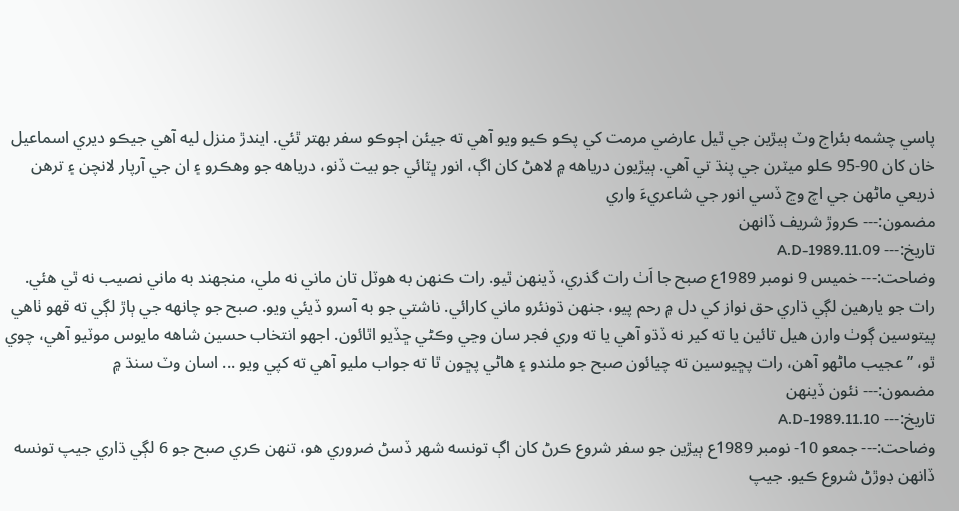پاسي چشمه بئراج وٽ ٻيڙين جي ٿيل عارضي مرمت کي پڪو ڪيو ويو آهي ته جيئن اڄوڪو سفر بهتر ٿئي. ايندڙ منزل ليه آهي جيڪو ديري اسماعيل خان کان 90-95 ڪلو ميٽرن جي پنڌ تي آهي. ٻيڙيون درياهه ۾ لاهڻ کان اڳ، انور ڀٽائي جو بيت ڏنو، درياهه جو وهڪرو ۽ ان جي آرپار لانچن ۽ ترهن ذريعي ماڻهن جي اچ وڃ ڏسي انور جي شاعريءَ واري
مضمون:--- ڪروڙ شريف ڏانهن
تاريخ:--- A.D-1989.11.09
وضاحت:--- خميس 9 نومبر 1989ع صبح جا اَٺ رات گذري، ڏينهن ٿيو. رات ڪنهن به هوٽل تان ماني نه ملي، منجهند به ماني نصيب نه ٿي هئي. رات جو يارهين لڳي ڌاري حق نواز کي دل ۾ رحم پيو، جنهن ڌونئرو ماني کارائي. ناشتي جو به آسرو ڏيئي ويو. صبح جو چانهه جي ٻاڙ لڳي ته قهو ٺاهي پيتوسين ڳوٺ وارن هيل تائين يا ته کير نه ڏڌو آهي يا ته وري فجر سان وڃي وڪڻي ڇڏيو اٿائون. اجهو انتخاب حسين شاهه مايوس موٽيو آهي، چوي ٿو، ”عجيب ماڻهو آهن، رات پڇيوسين ته چيائون صبح جو ملندو ۽ هاڻي پڇون ٿا ته جواب مليو آهي ته کپي ويو ... اسان وٽ سنڌ ۾
مضمون:--- نئون ڏينهن
تاريخ:--- A.D-1989.11.10
وضاحت:--- جمعو 10- نومبر 1989ع ٻيڙين جو سفر شروع ڪرڻ کان اڳ تونسه شهر ڏسڻ ضروري هو، تنهن ڪري صبح جو 6 لڳي ڌاري جيپ تونسه ڏانهن ڊوڙڻ شروع ڪيو. جيپ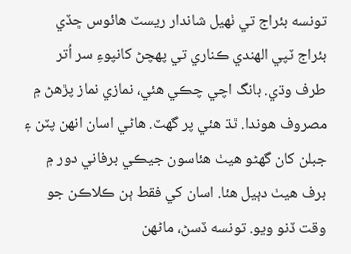تونسه بئراج تي ٺهيل شاندار ريسٽ هائوس ڇڏي بئراج ٽپي الهندي ڪناري تي پهچڻ کانپوءِ سر اُتر طرف وڌي. بانگ اچي چڪي هئي، نمازي نماز پڙهڻ ۾ مصروف هوندا. ٿڌ هئي پر گهٽ. هاڻي اسان انهن پٽن ۽ جبلن کان گهڻو هيٺ هئاسون جيڪي برفاني دور ۾ برف هيٺ دٻيل هئا. اسان کي فقط ٻن ڪلاڪن جو وقت ڏنو ويو. تونسه ڏسڻ، ماڻهن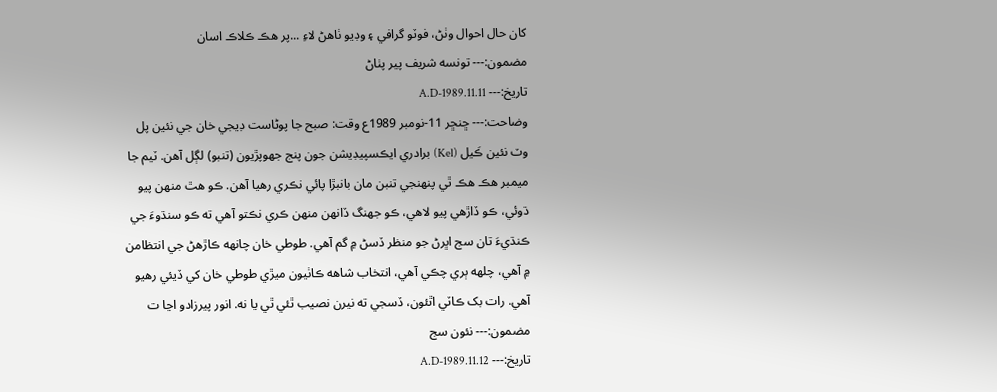کان حال احوال وٺڻ، فوٽو گرافي ۽ وڊيو ٺاهڻ لاءِ ...پر هڪ ڪلاڪ اسان
مضمون:--- تونسه شريف پير پٺاڻ
تاريخ:--- A.D-1989.11.11
وضاحت:--- ڇنڇر 11-نومبر 1989ع وقت: صبح جا پوڻاست ڊيجي خان جي نئين پل وٽ نئين ڪَيل (Kel) برادري ايڪسپيڊيشن جون پنج جهوپڙيون (تنبو) لڳل آهن. ٽيم جا ميمبر هڪ هڪ ٿي پنهنجي تنبن مان بانبڙا پائي نڪري رهيا آهن. ڪو هٿ منهن پيو ڌوئي، ڪو ڏاڙهي پيو لاهي، ڪو جهنگ ڏانهن منهن ڪري نڪتو آهي ته ڪو سنڌوءَ جي ڪنڌيءَ تان سج اڀرڻ جو منظر ڏسڻ ۾ گم آهي. طوطي خان چانهه ڪاڙهڻ جي انتظامن ۾ آهي، چلهه ٻري چڪي آهي، انتخاب شاهه ڪاٺيون ميڙي طوطي خان کي ڏيئي رهيو آهي. رات بک ڪاٽي اٿئون، ڏسجي ته نيرن نصيب ٿئي ٿي يا نه. انور پيرزادو اڃا ت
مضمون:--- نئون سج
تاريخ:--- A.D-1989.11.12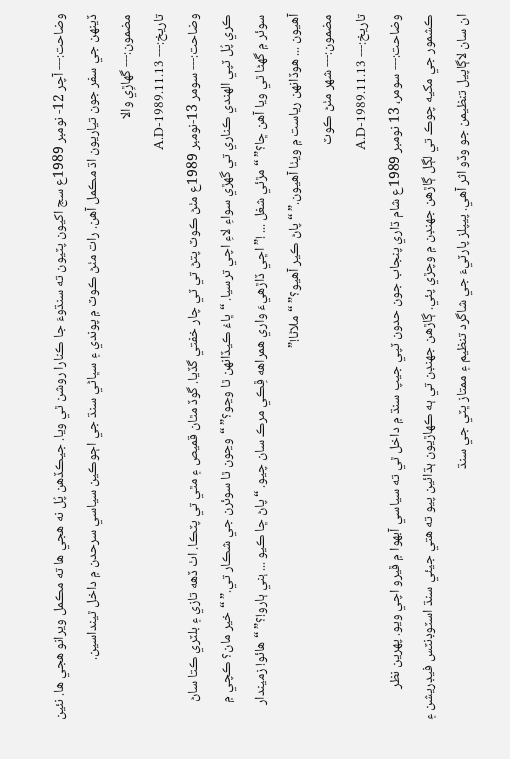وضاحت:--- آچر 12- نومبر 1989ع سج اکيون پٽيون ته سنڌوءَ جا ڪنارا روشن ٿي ويا. جيڪڏهن پُل نه هجي ها ته مڪمل ويرانو هجي ها. نئين ڏينهن جي سفر جون تياريون اڌ مڪمل آهن. رات مٺڻ ڪوٽ ۾ پوندي ۽ سڀاڻي سنڌ جي اڄوڪين سياسي سرحدن ۾ داخل ٿينداسين.
مضمون:--- گهاڙِي والا
تاريخ:--- A.D-1989.11.13
وضاحت:--- سومر 13-نومبر 1989ع مٺڻ ڪوٽ پتڻ تي ٽي چار خفتي گڏيا. گوڏ مٿان قميص ۽ مٿي تي پٽڪا. اٺ ڏهه تازي ۽ بلٽري ڪتا ساڻ ڪري پُل ٽپي الهندي ڪناري تي گهڙي سواءِ لاءِ اچي ترسيا. “ڀاءُ ڪيڏانهن ٿا وڃو؟” “وڃون ٿا سوئرن جي شڪار تي.” “خير مان؟ ڪچي ۾ سوئر ۾ گهڻا ٿي ويا آهن ڇا؟” “مڙئي شغل ... !” اڇي ڏاڙهيءَ واري همراهه ڦِڪي مرڪ سان چيو. “پاڻ ڇا ڪيو ... ٻني ٻارو!؟” “هائو! زميندار آهيون ... هوڏانهن رياست ۾ ويٺا آهيون.” “پاڻ ڪير آهيو؟” “ملاڻا!”
مضمون:--- شهر مٺڻ ڪوٽ
تاريخ:--- A.D-1989.11.13
وضاحت:--- سومر، 13 نومبر 1989ع شام ڌاري پنجاب جون حدون ٽپي جيپ سنڌ ۾ داخل ٿي ته سياسي آبهوا ۾ ڦيرو اچي ويو. پهرين نظر ڪشمور جي مکيه چوڪ تي لڳل ڳاڙهن جهنڊن ۾ وچڙي پئي. ڳاڙهن جهنڊن تي ٻه ڪهاڙيون ٻڌائين پيو ته هتي جيئي سنڌ اسٽوڊنٽس فيڊريشن ۽ ان سان لاڳاپيل تنظيمن جو وڏو اثر آهي. پيپلز پارٽيءَ جي شاگرد تنظيم ۽ ممتاز ڀٽي جي سنڌ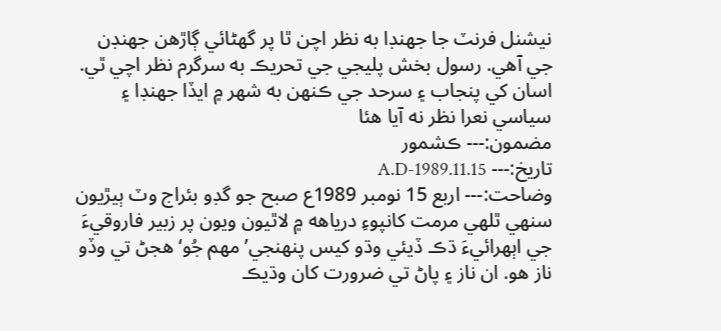نيشنل فرنٽ جا جهنڊا به نظر اچن ٿا پر گهڻائي ڳاڙهن جهنڊن جي آهي. رسول بخش پليجي جي تحريڪ به سرگرم نظر اچي ٿي. اسان کي پنجاب ۽ سرحد جي ڪنهن به شهر ۾ ايڏا جهنڊا ۽ سياسي نعرا نظر نه آيا هئا
مضمون:--- ڪشمور
تاريخ:--- A.D-1989.11.15
وضاحت:--- اربع 15 نومبر 1989ع صبح جو گڊو بئراج وٽ ٻيڙيون سنهي ٿلهي مرمت کانپوءِ درياهه ۾ لاٿيون ويون پر زبير فاروقيءَ جي اٻهرائيءَ ڌڪ ڏيئي وڌو کيس پنهنجي’مهم جُو‘ هجڻ تي وڏو ناز هو. ان ناز ۽ پاڻ تي ضرورت کان وڌيڪ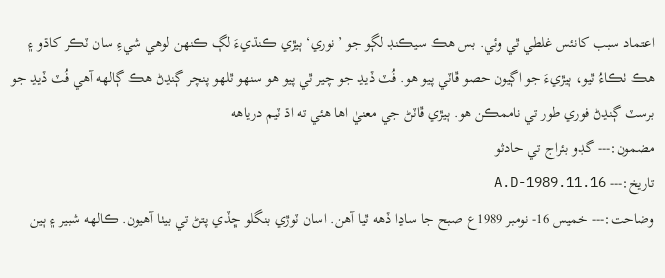اعتماد سبب کانئس غلطي ٿي وئي. بس هڪ سيڪنڊ لڳو جو ’نوري‘ ٻيڙي ڪنڌيءَ لڳ ڪنهن لوهي شيءِ سان ٽڪر کاڌو ۽ هڪ ٺڪاءُ ٿيو، ٻيڙيءَ جو اڳيون حصو ڦاٽي پيو هو. فُٽ ڏيڍ جو چير ٿي پيو هو سنهو ٿلهو پنچر ڳنڍڻ هڪ ڳالهه آهي فُٽ ڏيڍ جو برسٽ ڳنڍڻ فوري طور تي ناممڪن هو. ٻيڙي ڦاٽڻ جي معنيٰ اها هئي ته اڌ ٽيم درياهه
مضمون:--- گڊو بئراج تي حادثو
تاريخ:--- A.D-1989.11.16
وضاحت:--- خميس 16- نومبر 1989ع صبح جا ساڍا ڏهه ٿيا آهن. اسان ٽوڙي بنگلو ڇڏي پتڻ تي بيٺا آهيون. ڪالهه شبير ۽ ٻين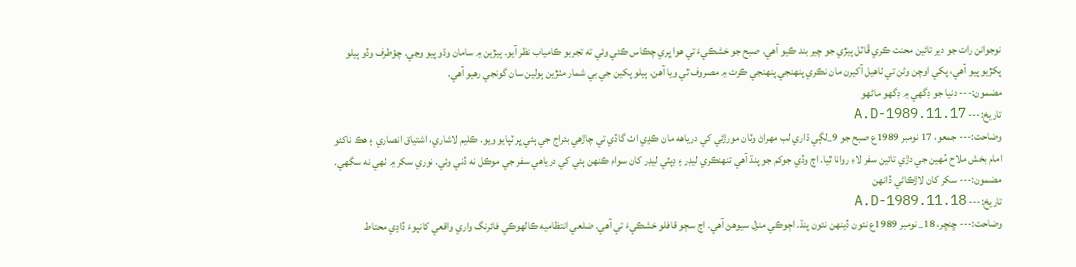نوجوانن رات جو دير تائين محنت ڪري ڦاٽل ٻيڙي جو چير بند ڪيو آهي. صبح جو خشڪيءَ تي هوا ڀري چڪاس ڪئي وئي ته تجربو ڪامياب نظر آيو. ٻيڙين ۾ سامان وڌو پيو وڃي. چؤطرف وڏو ٻيلو پکڙيو پيو آهي، پکي اوچن وڻن تي ٺاهيل آکيرن مان نڪري پنهنجي پنهنجي ڪرت ۾ مصروف ٿي ويا آهن. ٻيلو پکين جي بي شمار مٺڙين ٻولين سان گونجي رهيو آهي.
مضمون:--- دنيا جو ڊگهي ۾ ڊگهو ماڻهو
تاريخ:--- A.D-1989.11.17
وضاحت:--- جمعو، 17 نومبر 1989ع صبح جو 9_لڳي ڌاري لب مهراڻ وٽان مورڙئي کي درياهه مان ڪڍي اٺ گاڏي تي چاڙهي بئراج جي ٻئي ڀر ٽپايو ويو. ڪليم لاشاري، اشتياق انصاري ۽ هڪ ناکئو امام بخش ملاح مُهين جي دڙي تائين سفر لاءِ روانا ٿيا. اڄ وڏي جوکم جو پنڌ آهي تنهنڪري ليڊر ۽ ڊپٽي ليڊر کان سواءِ ڪنهن ٻئي کي درياهي سفر جي موڪل نه ڏني وئي. نوري سکر ۾ ٺهي نه سگهي.
مضمون:--- سکر کان لاڙڪاڻي ڏانهن
تاريخ:--- A.D-1989.11.18
وضاحت:--- ڇنڇر، 18_ نومبر 1989ع نئون ڏينهن نئون پنڌ. اڄوڪي منزل سيوهڻ آهي. اڄ سڄو قافلو خشڪيءَ تي آهي. ضلعي انتظاميه ڪالهوڪي فائرنگ واري واقعي کانپوءَ ڏاڍي محتاط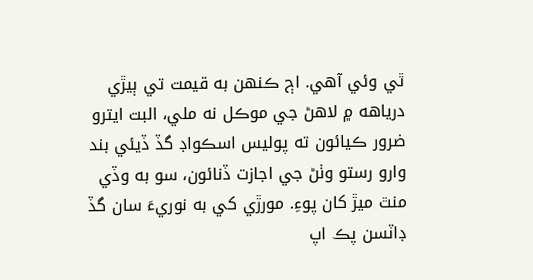ٿي وئي آهي. اڄ ڪنهن به قيمت تي ٻيڙي درياهه ۾ لاهڻ جي موڪل نه ملي، البت ايترو ضرور ڪيائون ته پوليس اسڪواڊ گڏ ڏيئي بند وارو رستو وٺڻ جي اجازت ڏنائون، سو به وڏي منٿ ميڙ کان پوءِ. مورڙي کي به نوريءَ سان گڏ ڊاٽسن پڪ اپ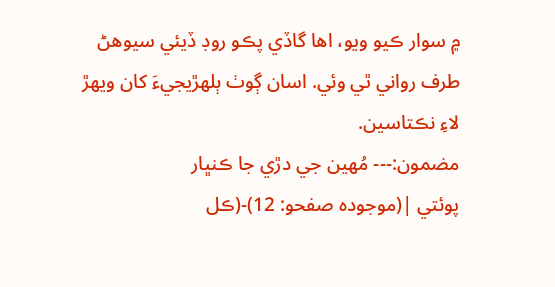۾ سوار ڪيو ويو، اها گاڏي پڪو روڊ ڏيئي سيوهڻ طرف رواني ٿي وئي. اسان ڳوٺ ٻلهڙيجيءَ کان ويهڙ لاءِ نڪتاسين.
مضمون:--- مُهين جي دڙي جا ڪنڀار
پوئتي |(موجوده صفحو: 12)-(ڪل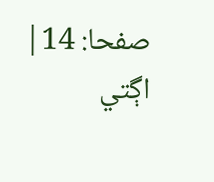صفحا: 14| اڳتي